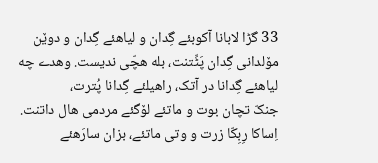33 گڑا لابانا آکوبئے گِدان و لیاهئے گِدان و دوێن مۆلدانی گِدان پَٹِّتنت، بله هچّی ندیست. وهدے چه لیاهئے گِدانا در آتک، راهیلئے گِدانا پُترت،
جنکّ تچان بوت و ماتئے لۆگئے مردمی هال داتنت.
اِساکا رِبِکّا زرت و وتی ماتئے، بزان سارَهئے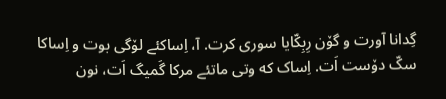گِدانا آورت و گۆن رِبِکّایا سوری کرت. آ، اِساکئے لۆگی بوت و اِساکا سکّ دۆست اَت. اِساک که وتی ماتئے مرکا گَمیگ اَت، نون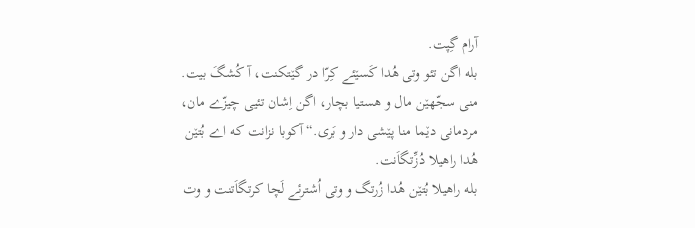آرام گِپت.
بله اگن تئو وتی هُدا کَسێئے کِرّا در گێتکنت، آ کُشگَ بیت. منی سجّهێن مال و هستیا بچار، اگن اِشان تئیی چیزّے مان، مردمانی دێما منا پێشی دار و بَری.“ آکوبا نزانت که اے بُتێن هُدا راهیلا دُزِّتگاَنت.
بله راهیلا بُتێن هُدا زُرتگ و وتی اُشترئے لَچا کرتگاَتنت و وت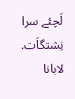لَچئے سرا نِشتگاَت. لابانا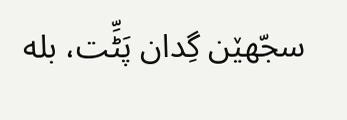سجّهێن گِدان پَٹِّت، بله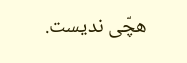هچّی ندیست.